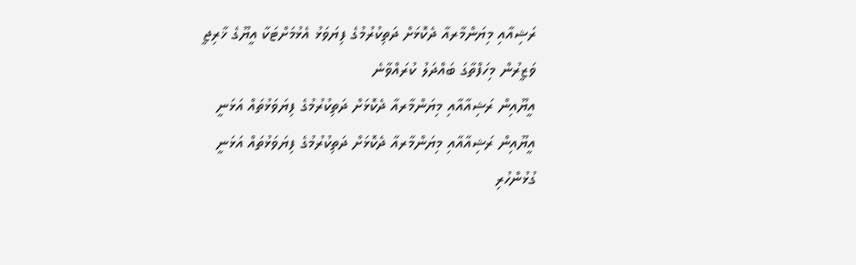ރަޝިއާއި މިޔަންމާރއާ ދެކޮޅަށް ދަތިކުރުމުގެ ފިޔަވަޅު އެޅުމަށްޓަކާ އީޔޫގެ ޚާރިޖީ ވަޒީރުން މިހަފްތާގަ ބައްދަލު ކުރައްވާނެ
އީޔޫއިން ރަޝިއާއާއި މިޔަންމާރއާ ދެކޮޅަށް ދަތިކުރުމުގެ ފިޔަވަޅުތައް އަޅަނީ
އީޔޫއިން ރަޝިއާއާއި މިޔަންމާރއާ ދެކޮޅަށް ދަތިކުރުމުގެ ފިޔަވަޅުތައް އަޅަނީ
ގުޅުންހުރި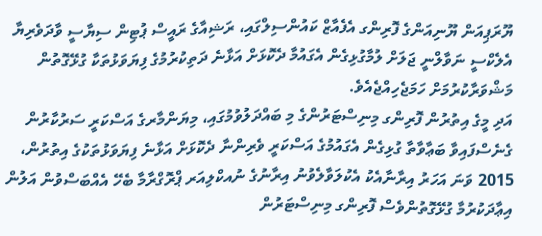ޔޫރަޕިއަން ޔޫނިއަންގެ ފޮރިންގ އެފެއާޒް ކައުންސިލްގައި، ރަޝިއާގެ ރައީސް ޕުޓިން ސިޔާސީ ވާދަވެރިޔާ އެލެކްސީ ނަވާލްނީ ޖަލަށް ލުމާގުޅިގެން އެގައުމާ ދެކޮޅަށް އަޅާނެ ދަތިކުރުމުގެ ފިޔަވަޅުތަކާ ގުޅޭގޮތުން މަޝްވަރާކުރުމަށް ހަމަޖެހިއްޖެއެވެ.
އަދި މީގެ އިތުރުން ފޮރިންގ މިނިސްޓަރުންގެ މި ބައްދަލުވުމުގައި، މިޔަންމާރގެ އަސްކަރީ ސަރުކާރުން ގެނެސްފައިވާ ބަޢާވާތާ ގުޅިގެން އެގައުމުގެ އަސްކަރީ ވެރިންނާ ދެކޮޅަށް އަޅާނެ ފިޔަވަޅުތަކުގެ އިތުރުން، 2015 ވަނަ އަހަރު އިރާނާއެކު އެކުލަވާލެވުނު އިރާނުގެ ނުއކްލިއަރ ޕްރޮގްރާމާ ބެހޭ އެއްބަސްވުން އަލުން އިޢާދަކުރުމާ ގުޅޭގޮތުންވެސް ފޮރިންގ މިނިސްޓަރުން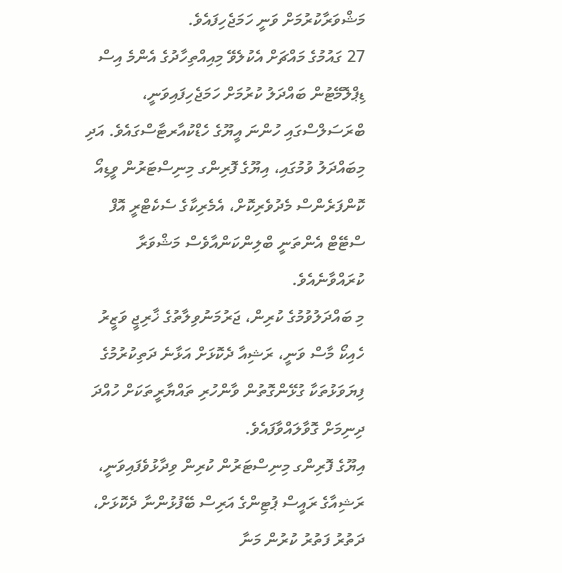މަޝްވަރާކުރުމަށް ވަނީ ހަމަޖެހިފައެވެ.
27 ގައުމުގެ މައްޗަށް އެކުލެވޭ މިއިއްތިހާދުގެ އެންމެ އިސް ޑިޕްލޮމޭޓުން ބައްދަލު ކުރުމަށް ހަމަޖެހިފައިވަނީ، ބްރަސަލްސްގައި ހުންނަ އީޔޫގެ ހެޑްކުއާރޓާސްގައެވެ. އަދި މިބައްދަލު ވުމުގައި، އިޔޫގެ ފޮރިންގ މިނިސްޓަރުން ވީޑިއޯ ކޮންފަރެންސް މެދުވެރިކޮށް، އެމެރިކާގެ ސެކެޓްރީ އޮފް ސްޓޭޓް އެންތަނީ ބްލިންކަންއާވެސް މަޝްވަރާ ކުރައްވާނެއެވެ.
މި ބައްދަލުވުމުގެ ކުރިން، ޖަރުމަނުވިލާތުގެ ޚާރިޖީ ވަޒީރު ހެއިކޯ މާސް ވަނީ، ރަޝިއާ ދެކޮޅަށް އަޅާނެ ދަތިކުރުމުގެ ފިޔަވަޅުތަކާ ގުޅޭންގޮތުން ވާންހުރި ތައްޔާރީތަކަށް ހުއްދަ ދިނިމަށް ގޮވާލައްވާފައެވެ.
އިޔޫގެ ފޮރިންގ މިނިސްޓަރުން ކުރިން ވިދާޅުވެފައިވަނީ، ރަޝިއާގެ ރައީސް ޕުޓިންގެ އަރިސް ބޭފުޅުންނާ ދެކޮޅަށް، ދަތުރު ފަތުރު ކުރުން މަނާ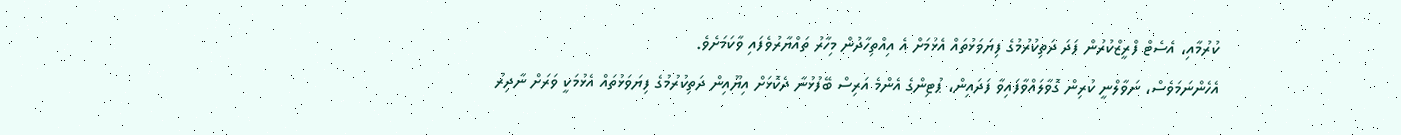ކުރުމާއި، އެސެޓް ފްރީޒްކުރުން ފަދަ ދަތިކުރުމުގެ ފިޔަވަޅުތައް އެޅުމަށް އެ އިއްތިހާދުން މިހާރު ތައްޔާރުވެފައި ވާކަމަށެވެ.
އެހެންނަމަވެސް، ނަވާލްނީ ކުރިން ގޮވާލައްވާފައިވާ ފަދައިން، ޕުޓިންގެ އެންމެ އަރިސް ބޭފުޅުނާ ދެކޮޅަށް އިޔޫއިން ދަތިކުރުމުގެ ފިޔަވަޅުތައް އެޅުމަކީ ވަރަށް ނާދިރު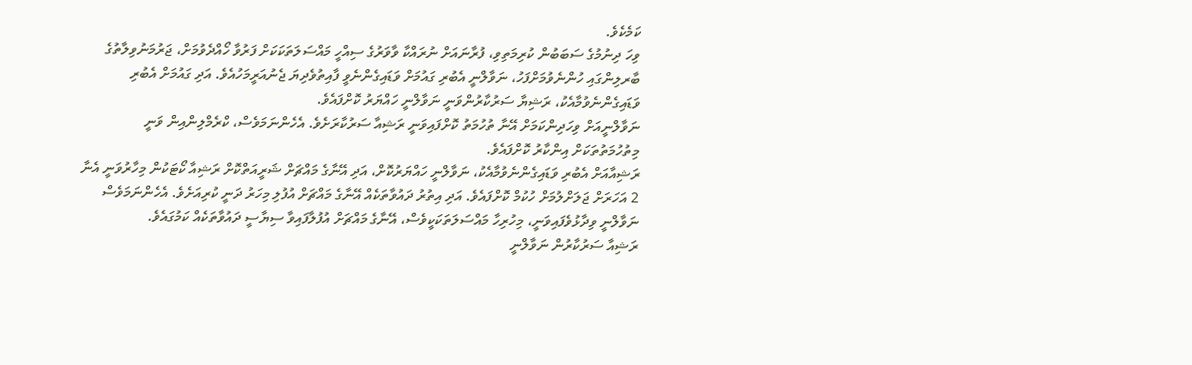ކަމެކެވެ.
ވިހަ ދިނުމުގެ ސަބަބުން ކުރިމަތިވި، ފުރާނައަށް ނުރައްކާ ވާވަރުގެ ސިއްހީ މައްސަލަތަކަކަށް ފަރުވާ ހޯއްދެވުމަށް، ޖަރުމަނުވިލާތުގެ ބާރލިންގައި ހުންނެވުމަށްފަހު، ނަވާލްނީ އެބުރި ގައުމަށް ވަޑައިގެންނެވީ ފާއިތުވެދިޔަ ޖެނުއަރީމަހުއެވެ. އަދި ގައުމަށް އެބުރި ވަޑައިގެންނެވުމާއެކު، ރަޝިޔާ ސަރުކާރުންވަނީ ނަވާލްނީ ހައްޔަރު ކޮށްފައެވެ.
ނަވާލްނީއަށް ވިހަދިންކަމަށް އޭނާ ތުހުމަތު ކޮށްފައިވަނީ ރަޝިއާ ސަރުކާރަށެވެ. އެހެންނަމަވެސް، ކްރެމްލިންއިން ވަނީ މިތުހުމަތުތަކަށް އިންކާރު ކޮށްފައެވެ.
ރަޝިއާއަށް އެބުރި ވަޑައިގެންނެވުމާއެކު، ނަވާލްނީ ހައްޔަރުކޮށް، އަދި އޭނާގެ މައްޗަށް ޝަރީއަތްކޮށް ރަޝިއާ ކޯޓަކުން މިހާރުވަނީ އެނާ 2 އަހަރަށް ޖަލަށްލުމަށް ހުކުމް ކޮށްފައެވެ. އަދި އިތުރު ދައުވާތަކެއް އޭނާގެ މައްޗަށް އުފުލި މިހަރު ދަނީ ކުރިއަށެވެ. އެހެންނަމަވެސް ނަވާލްނީ ވިދާޅުވެފައިވަނީ، މިހުރިހާ މައްސަލަތަކަކީވެސް، އޭނާގެ މައްޗަށް އުފުލާފައިވާ ސިޔާސީ ދައުވާތަކެއް ކަމުގައެވެ.
ރަޝިއާ ސަރުކާރުން ނަވާލްނީ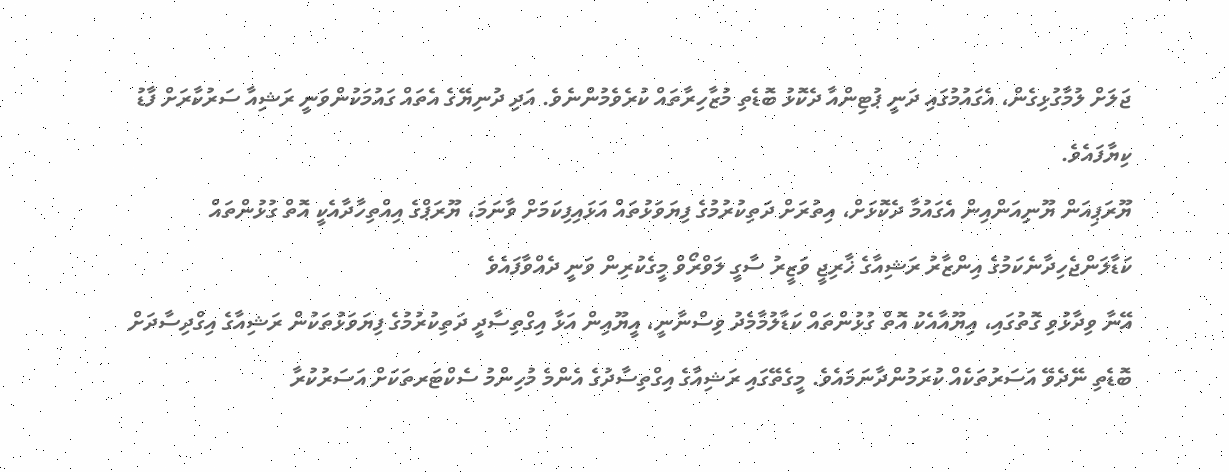ޖަލަށް ލުމާގުޅިގެން، އެގައުމުގައި ދަނީ ޕުޓިންއާ ދެކޮޅު ބޮޑެތި މުޒާހިރާތައް ކުރެވެމުންނެވެ. އަދި ދުނިޔޭގެ އެތައް ގައުމަކުންވަނީ ރަޝިއާ ސަރުކާރަށް ފާޑު ކިޔާފައެވެ.
ޔޫރަޕިއަން ޔޫނިއަންއިން އެގައުމާ ދެކޮޅަށް، އިތުރަށް ދަތިކުރުމުގެ ފިޔަވަޅުތައް އަޅައިފިކަމަށް ވާނަމަ، ޔޫރަޕްގެ އިއްތިހާދާއެކީ އޮތް ގުޅުންތައް ކަޑާލަންޖެހިދާނެކަމުގެ އިންޒާރު ރަޝިއާގެ ޚާރިޖީ ވަޒީރު ސާގީ ލަވްރޯވް މީގެކުރިން ވަނީ ދެއްވާފައެވެ
އޭނާ ވިދާޅުވި ގޮތުގައި، އިޔޫއާއެކު އޮތް ގުޅުންތައް ކަޑާލުމާމެދު ވިސްނާނީ، އީޔޫއިން އަޅާ އިގްތިސާދީ ދަތިކުރުމުގެ ފިޔަވަޅުތަކުން ރަޝިއާގެ އިގްދިސާދަށް ބޮޑެތި ނޭދެވޭ އަސަރުތަކެއް ކުރަމުންދާނަމައެވެ. މީގެތޭގައި ރަޝިއާގެ އިގްތިސާދުގެ އެންމެ މުހިންމު ސެކްޓަރތަކަށް އަސަރުކުރާ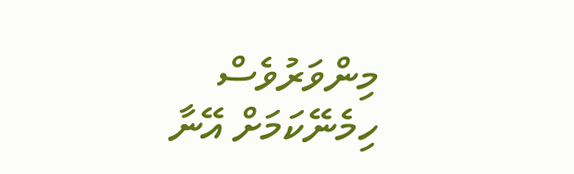މިންވަރުވެސް ހިމެނޭކަމަށް އޭނާ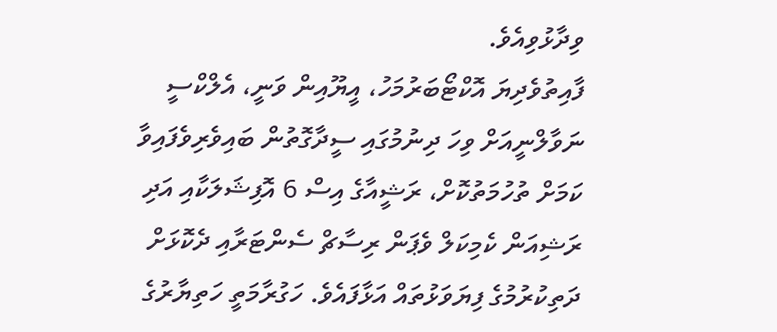ވިދާޅުވިއެވެ.
ފާއިތުވެދިޔަ އޮކްޓޯބަރުމަހު، އީޔޫއިން ވަނީ، އެލްކްސީ ނަވާލްނީއަށް ވިހަ ދިނުމުގައި ސީދާގޮތުން ބައިވެރިވެފައިވާ ކަމަށް ތުހުމަތުކޮށް، ރަޝީއާގެ އިސް 6 އޮފިޝަލަކާއި އަދި ރަޝިއަން ކެމިކަލް ވެޕަން ރިސާޗް ސެންޓަރާއި ދެކޮޅަށް ދަތިކުރުމުގެ ފިޔަވަޅުތައް އަޅާފައެވެ. ހަގުރާމަތީ ހަތިޔާރުގެ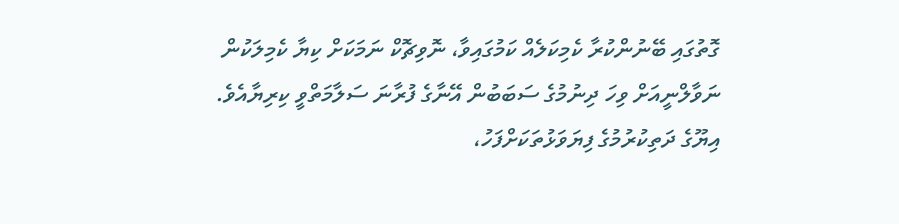ގޮތުގައި ބޭނުންކުރާ ކެމިކަލެއް ކަމުގައިވާ، ނޮވިޗޮކް ނަމަކަށް ކިޔާ ކެމިލަކުން ނަވާލްނީއަށް ވިހަ ދިނުމުގެ ސަބަބުން އޭނާގެ ފުރާނަ ސަލާމަތްވީ ކިރިޔާއެވެ.
އިޔޫގެ ދަތިކުރުމުގެ ފިޔަވަޅުތަކަށްފަހު،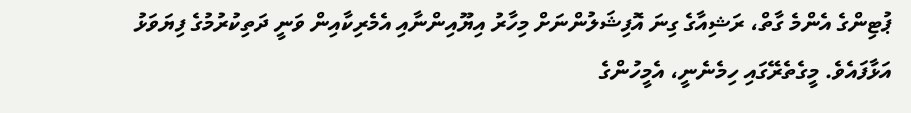ޕުޓިންގެ އެންމެ ގާތް، ރަޝިއާގެ ގިނަ އޮފިޝަލުންނަށް މިހާރު އިޔޫއިންނާއި އެމެރިކާއިން ވަނީ ދަތިކުރުމުގެ ފިޔަވަޅު އަޅާފައެވެ. މީގެތެރޭގައި ހިމެނެނީ، އެމީހުންގެ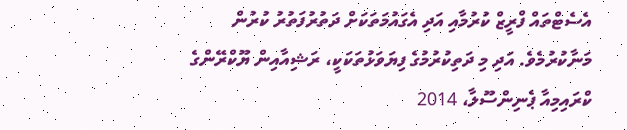އެސެޓްތައް ފްރީޒް ކުރުމާއި އަދި އެގައުމަތަކަށް ދަތުރުފަތުރު ކުރުން މަނާކުރުމެވެ. އަދި މި ދަތިކުރުމުގެ ފިޔަވަޅުތަކަކީ، ރަޝިއާއިން ޔޫކްރޭންގެ ކްރައިމިއާ ޕެނިންސޫލާ، 2014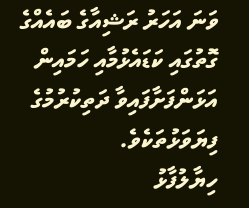ވަނަ އަހަރު ރަޝިއާގެ ބައެއްގެ ގޮތުގައި ކަޑައެޅުމާއި ހަމައިން އަޅަންފަށާފައިވާ ދަތިކުރުމުގެ ފިޔަވަޅުތަކެވެ.
ހިޔާލުފާޅު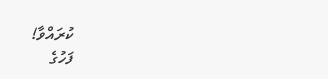ކުރައްވާ!
ފަހުގެ